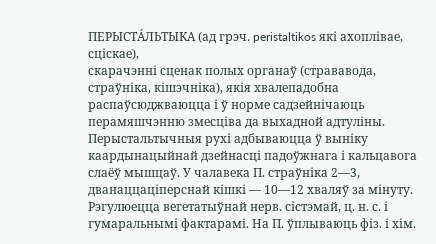ПЕРЫСТА́ЛЬТЫКА (ад грэч. peristaltikos які ахоплівае, сціскае),
скарачэнні сценак полых органаў (стрававода, страўніка, кішэчніка), якія хвалепадобна распаўсюджваюцца і ў норме садзейнічаюць перамяшчэнню змесціва да выхадной адтуліны. Перыстальтычныя рухі адбываюцца ў выніку каардынацыйнай дзейнасці падоўжнага і кальцавога слаёў мышцаў. У чалавека П. страўніка 2—3, дванаццаціперснай кішкі — 10—12 хваляў за мінуту. Рэгулюецца вегетатыўнай нерв. сістэмай, ц. н. с. і гумаральнымі фактарамі. На П. ўплываюць фіз. і хім.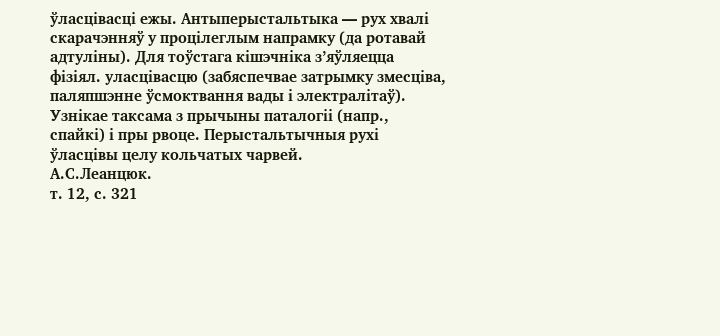ўласцівасці ежы. Антыперыстальтыка — рух хвалі скарачэнняў у процілеглым напрамку (да ротавай адтуліны). Для тоўстага кішэчніка з’яўляецца фізіял. уласцівасцю (забяспечвае затрымку змесціва, паляпшэнне ўсмоктвання вады і электралітаў). Узнікае таксама з прычыны паталогіі (напр., спайкі) і пры рвоце. Перыстальтычныя рухі ўласцівы целу кольчатых чарвей.
А.С.Леанцюк.
т. 12, с. 321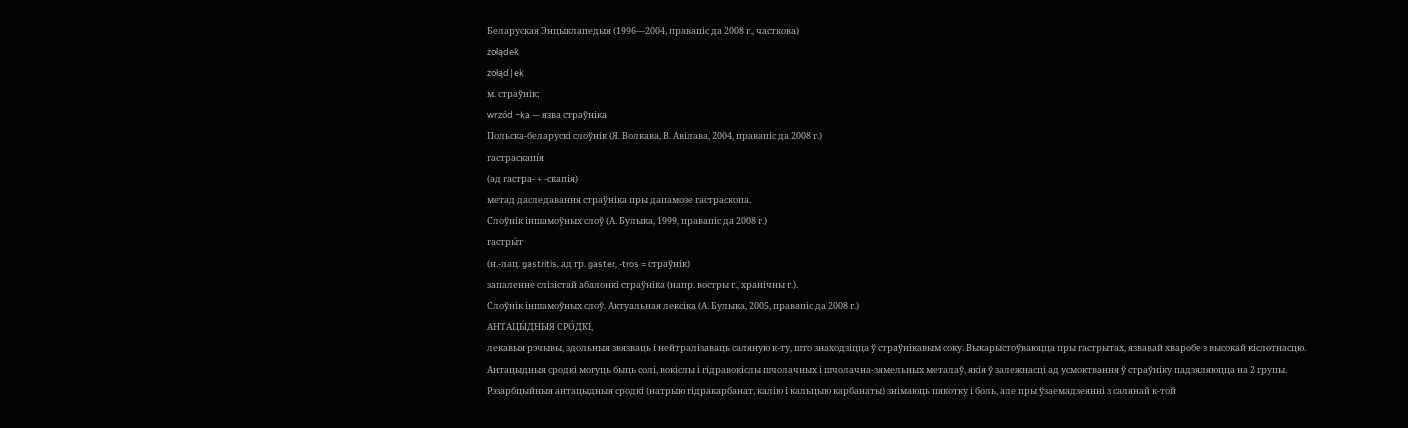Беларуская Энцыклапедыя (1996—2004, правапіс да 2008 г., часткова)
żołądek
żołąd|ek
м. страўнік;
wrzód ~ka — язва страўніка
Польска-беларускі слоўнік (Я. Волкава, В. Авілава, 2004, правапіс да 2008 г.)
гастраскапі́я
(ад гастра- + -скапія)
метад даследавання страўніка пры дапамозе гастраскопа.
Слоўнік іншамоўных слоў (А. Булыка, 1999, правапіс да 2008 г.)
гастры́т
(н.-лац. gastritis, ад гр. gaster, -tros = страўнік)
запаленне слізістай абалонкі страўніка (напр. востры г., хранічны г.).
Слоўнік іншамоўных слоў. Актуальная лексіка (А. Булыка, 2005, правапіс да 2008 г.)
АНТАЦЫ́ДНЫЯ СРО́ДКІ,
лекавыя рэчывы, здольныя звязваць і нейтралізаваць саляную к-ту, што знаходзіцца ў страўнікавым соку. Выкарыстоўваюцца пры гастрытах, язвавай хваробе з высокай кіслотнасцю. Антацыдныя сродкі могуць быць солі, вокіслы і гідравокіслы шчолачных і шчолачна-зямельных металаў, якія ў залежнасці ад усмоктвання ў страўніку падзяляюцца на 2 групы. Рэзарбцыйныя антацыдныя сродкі (натрыю гідракарбанат, калію і кальцыю карбанаты) знімаюць пякотку і боль, але пры ўзаемадзеянні з салянай к-той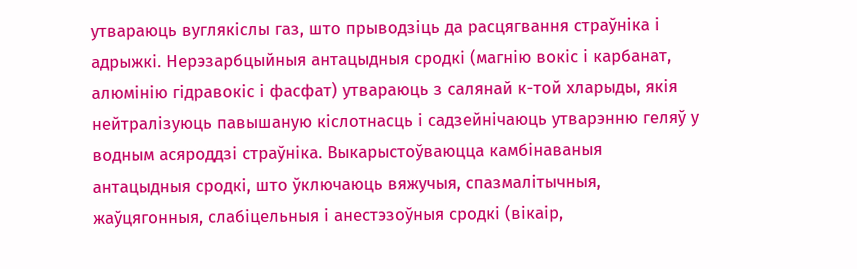утвараюць вуглякіслы газ, што прыводзіць да расцягвання страўніка і адрыжкі. Нерэзарбцыйныя антацыдныя сродкі (магнію вокіс і карбанат, алюмінію гідравокіс і фасфат) утвараюць з салянай к-той хларыды, якія нейтралізуюць павышаную кіслотнасць і садзейнічаюць утварэнню геляў у водным асяроддзі страўніка. Выкарыстоўваюцца камбінаваныя антацыдныя сродкі, што ўключаюць вяжучыя, спазмалітычныя, жаўцягонныя, слабіцельныя і анестэзоўныя сродкі (вікаір,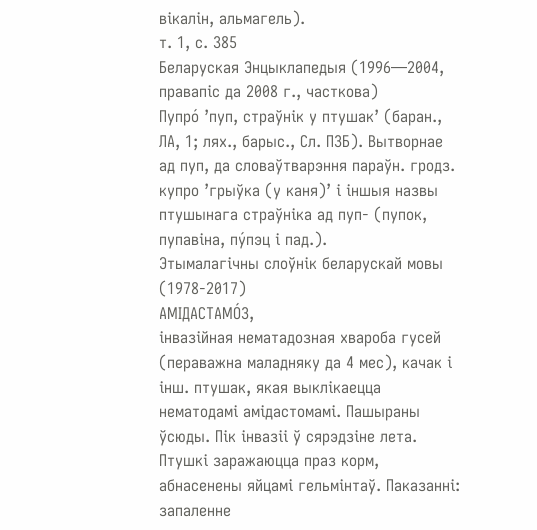вікалін, альмагель).
т. 1, с. 385
Беларуская Энцыклапедыя (1996—2004, правапіс да 2008 г., часткова)
Пупро́ ’пуп, страўнік у птушак’ (баран., ЛА, 1; лях., барыс., Сл. ПЗБ). Вытворнае ад пуп, да словаўтварэння параўн. гродз. купро ’грыўка (у каня)’ і іншыя назвы птушынага страўніка ад пуп- (пупок, пупавіна, пу́пэц і пад.).
Этымалагічны слоўнік беларускай мовы (1978-2017)
АМІДАСТАМО́З,
інвазійная нематадозная хвароба гусей (пераважна маладняку да 4 мес), качак і інш. птушак, якая выклікаецца нематодамі амідастомамі. Пашыраны ўсюды. Пік інвазіі ў сярэдзіне лета. Птушкі заражаюцца праз корм, абнасенены яйцамі гельмінтаў. Паказанні: запаленне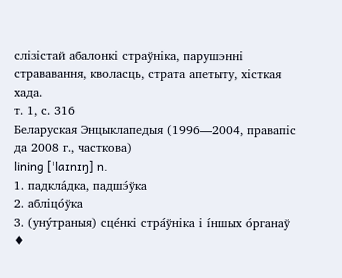слізістай абалонкі страўніка, парушэнні стрававання, кволасць, страта апетыту, хісткая хада.
т. 1, с. 316
Беларуская Энцыклапедыя (1996—2004, правапіс да 2008 г., часткова)
lining [ˈlaɪnɪŋ] n.
1. падкла́дка, падшэ́ўка
2. абліцо́ўка
3. (уну́траныя) сце́нкі стра́ўніка і і́ншых о́рганаў
♦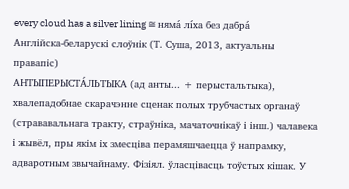every cloud has a silver lining ≅ няма́ лі́ха без дабра́
Англійска-беларускі слоўнік (Т. Суша, 2013, актуальны правапіс)
АНТЫПЕРЫСТА́ЛЬТЫКА (ад анты... + перыстальтыка),
хвалепадобнае скарачэнне сценак полых трубчастых органаў (стрававальнага тракту, страўніка, мачаточнікаў і інш.) чалавека і жывёл, пры якім іх змесціва перамяшчаецца ў напрамку, адваротным звычайнаму. Фізіял. ўласцівасць тоўстых кішак. У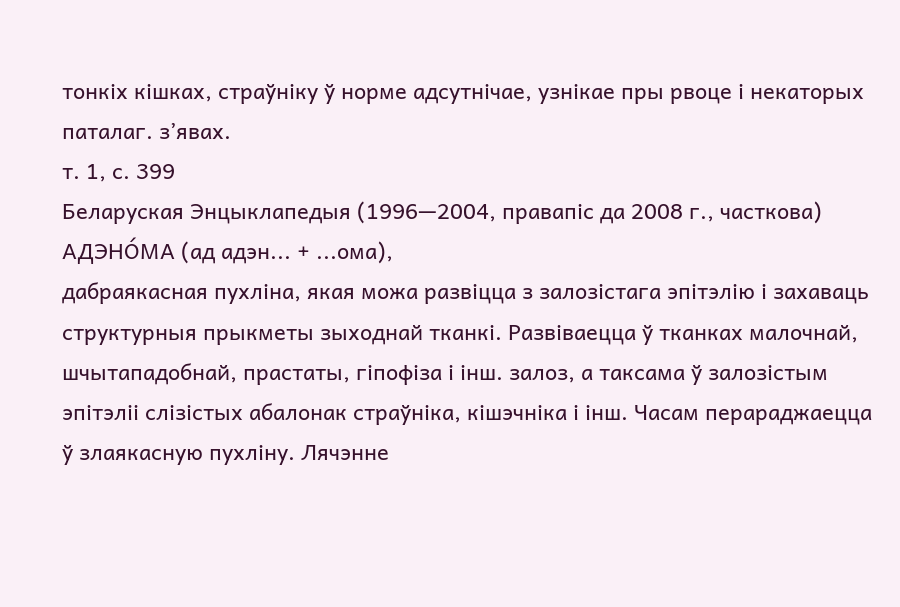тонкіх кішках, страўніку ў норме адсутнічае, узнікае пры рвоце і некаторых паталаг. з’явах.
т. 1, с. 399
Беларуская Энцыклапедыя (1996—2004, правапіс да 2008 г., часткова)
АДЭНО́МА (ад адэн... + ...ома),
дабраякасная пухліна, якая можа развіцца з залозістага эпітэлію і захаваць структурныя прыкметы зыходнай тканкі. Развіваецца ў тканках малочнай, шчытападобнай, прастаты, гіпофіза і інш. залоз, а таксама ў залозістым эпітэліі слізістых абалонак страўніка, кішэчніка і інш. Часам перараджаецца ў злаякасную пухліну. Лячэнне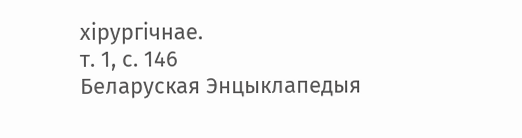хірургічнае.
т. 1, с. 146
Беларуская Энцыклапедыя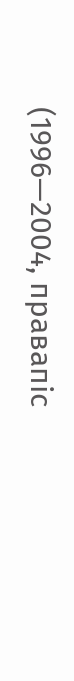(1996—2004, правапіс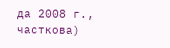да 2008 г., часткова)